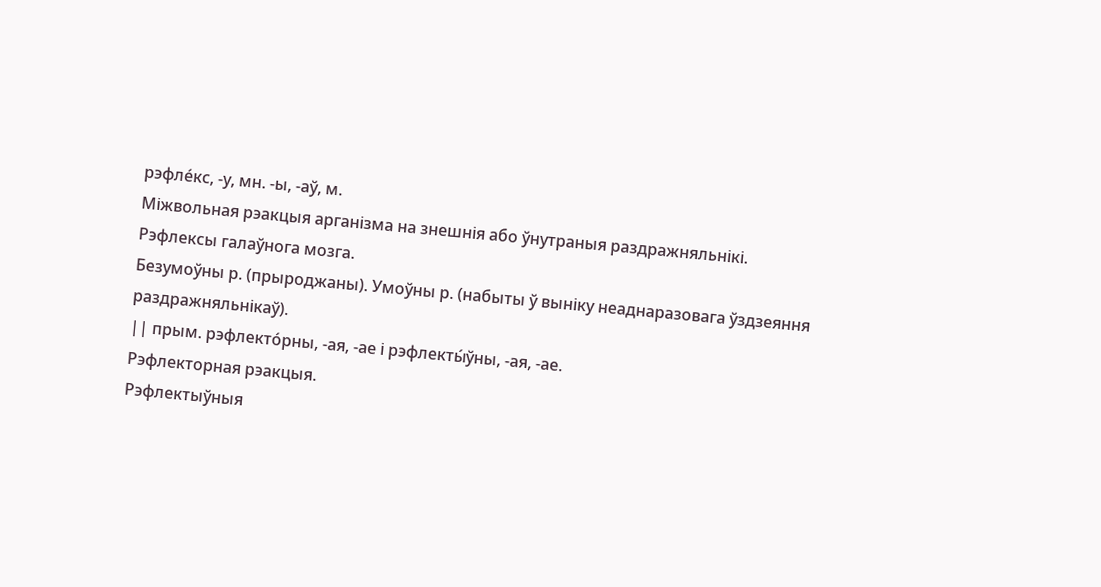рэфле́кс, -у, мн. -ы, -аў, м.
Міжвольная рэакцыя арганізма на знешнія або ўнутраныя раздражняльнікі.
Рэфлексы галаўнога мозга.
Безумоўны р. (прыроджаны). Умоўны р. (набыты ў выніку неаднаразовага ўздзеяння раздражняльнікаў).
|| прым. рэфлекто́рны, -ая, -ае і рэфлекты́ўны, -ая, -ае.
Рэфлекторная рэакцыя.
Рэфлектыўныя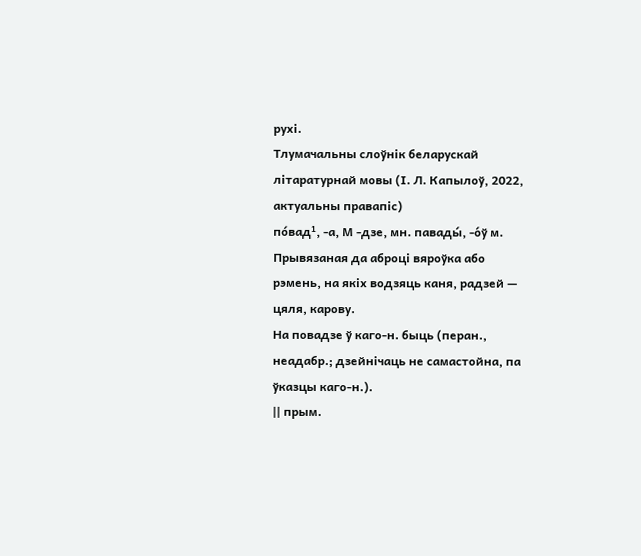рухі.
Тлумачальны слоўнік беларускай літаратурнай мовы (І. Л. Капылоў, 2022, актуальны правапіс)
по́вад¹, -а, М -дзе, мн. павады́, -о́ў м.
Прывязаная да аброці вяроўка або рэмень, на якіх водзяць каня, радзей — цяля, карову.
На повадзе ў каго-н. быць (перан., неадабр.; дзейнічаць не самастойна, па ўказцы каго-н.).
|| прым.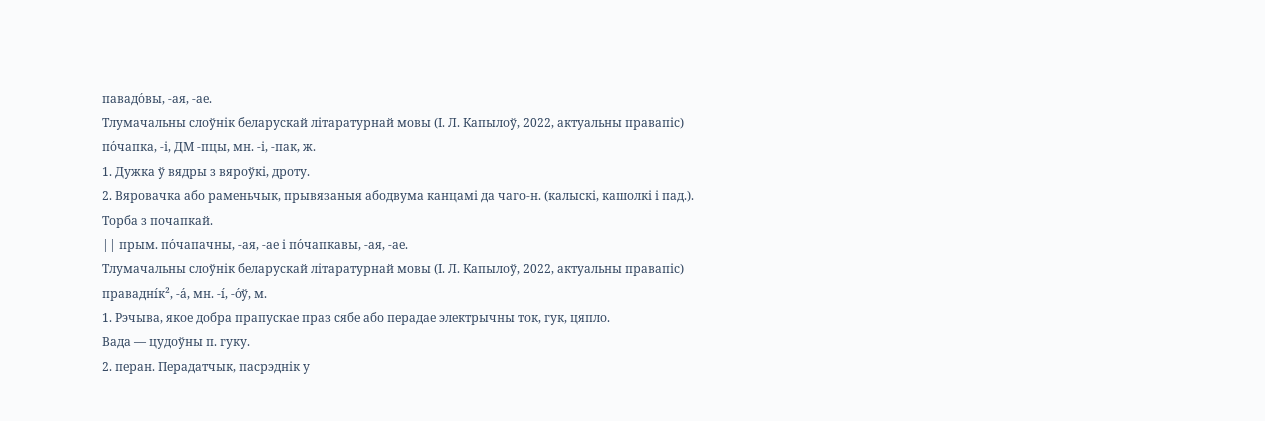павадо́вы, -ая, -ае.
Тлумачальны слоўнік беларускай літаратурнай мовы (І. Л. Капылоў, 2022, актуальны правапіс)
по́чапка, -і, ДМ -пцы, мн. -і, -пак, ж.
1. Дужка ў вядры з вяроўкі, дроту.
2. Вяровачка або раменьчык, прывязаныя абодвума канцамі да чаго-н. (калыскі, кашолкі і пад.).
Торба з почапкай.
|| прым. по́чапачны, -ая, -ае і по́чапкавы, -ая, -ае.
Тлумачальны слоўнік беларускай літаратурнай мовы (І. Л. Капылоў, 2022, актуальны правапіс)
правадні́к², -а́, мн. -і́, -о́ў, м.
1. Рэчыва, якое добра прапускае праз сябе або перадае электрычны ток, гук, цяпло.
Вада — цудоўны п. гуку.
2. перан. Перадатчык, пасрэднік у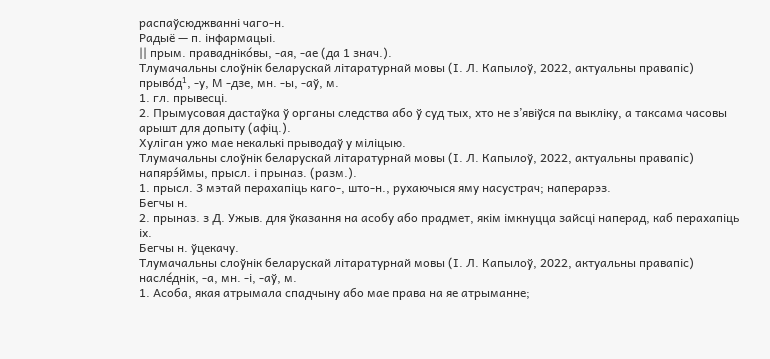распаўсюджванні чаго-н.
Радыё — п. інфармацыі.
|| прым. правадніко́вы, -ая, -ае (да 1 знач.).
Тлумачальны слоўнік беларускай літаратурнай мовы (І. Л. Капылоў, 2022, актуальны правапіс)
прыво́д¹, -у, М -дзе, мн. -ы, -аў, м.
1. гл. прывесці.
2. Прымусовая дастаўка ў органы следства або ў суд тых, хто не з’явіўся па выкліку, а таксама часовы арышт для допыту (афіц.).
Хуліган ужо мае некалькі прыводаў у міліцыю.
Тлумачальны слоўнік беларускай літаратурнай мовы (І. Л. Капылоў, 2022, актуальны правапіс)
напярэ́ймы, прысл. і прыназ. (разм.).
1. прысл. 3 мэтай перахапіць каго-, што-н., рухаючыся яму насустрач; наперарэз.
Бегчы н.
2. прыназ. з Д. Ужыв. для ўказання на асобу або прадмет, якім імкнуцца зайсці наперад, каб перахапіць іх.
Бегчы н. ўцекачу.
Тлумачальны слоўнік беларускай літаратурнай мовы (І. Л. Капылоў, 2022, актуальны правапіс)
насле́днік, -а, мн. -і, -аў, м.
1. Асоба, якая атрымала спадчыну або мае права на яе атрыманне;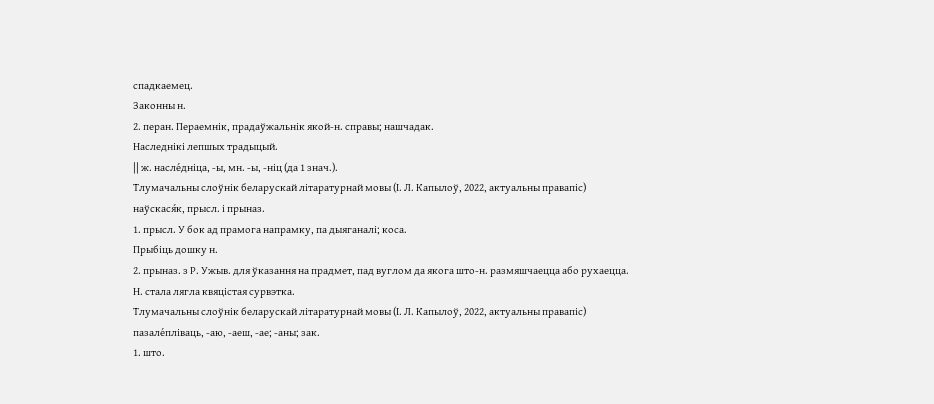спадкаемец.
Законны н.
2. перан. Пераемнік, прадаўжальнік якой-н. справы; нашчадак.
Наследнікі лепшых традыцый.
|| ж. насле́дніца, -ы, мн. -ы, -ніц (да 1 знач.).
Тлумачальны слоўнік беларускай літаратурнай мовы (І. Л. Капылоў, 2022, актуальны правапіс)
наўскася́к, прысл. і прыназ.
1. прысл. У бок ад прамога напрамку, па дыяганалі; коса.
Прыбіць дошку н.
2. прыназ. з Р. Ужыв. для ўказання на прадмет, пад вуглом да якога што-н. размяшчаецца або рухаецца.
Н. стала лягла квяцістая сурвэтка.
Тлумачальны слоўнік беларускай літаратурнай мовы (І. Л. Капылоў, 2022, актуальны правапіс)
пазале́пліваць, -аю, -аеш, -ае; -аны; зак.
1. што.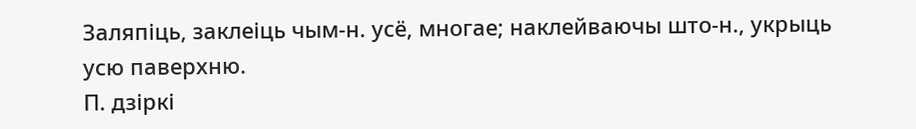Заляпіць, заклеіць чым-н. усё, многае; наклейваючы што-н., укрыць усю паверхню.
П. дзіркі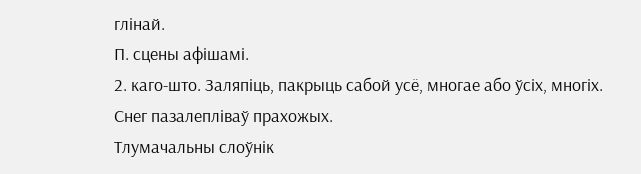глінай.
П. сцены афішамі.
2. каго-што. Заляпіць, пакрыць сабой усё, многае або ўсіх, многіх.
Снег пазалепліваў прахожых.
Тлумачальны слоўнік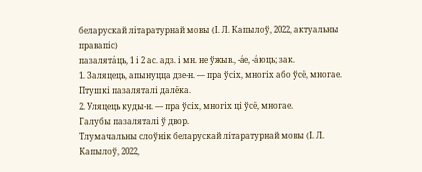беларускай літаратурнай мовы (І. Л. Капылоў, 2022, актуальны правапіс)
пазалята́ць, 1 і 2 ас. адз. і мн. не ўжыв., -а́е, -а́юць; зак.
1. Заляцець, апынуцца дзе-н. — пра ўсіх, многіх або ўсё, многае.
Птушкі пазаляталі далёка.
2. Уляцець куды-н. — пра ўсіх, многіх ці ўсё, многае.
Галубы пазаляталі ў двор.
Тлумачальны слоўнік беларускай літаратурнай мовы (І. Л. Капылоў, 2022,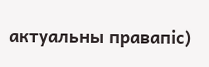актуальны правапіс)